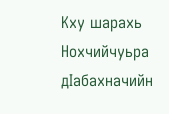Кху шарахь Нохчийчуьра дIабахначийн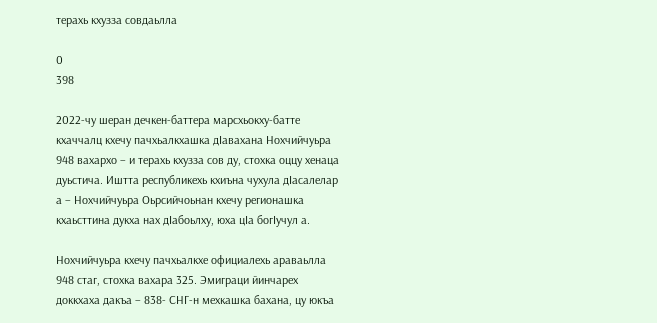терахь кхузза совдаьлла

0
398

2022-чу шеран дечкен-баттера марсхьокху-батте кхаччалц кхечу пачхьалкхашка дIавахана Нохчийчуьра 948 вахархо – и терахь кхузза сов ду, стохка оццу хенаца дуьстича. Иштта республикехь кхиъна чухула дIасалелар а – Нохчийчуьра Оьрсийчоьнан кхечу регионашка кхаьсттина дукха нах дIабоьлху, юха цIа богIучул а.

Нохчийчуьра кхечу пачхьалкхе официалехь араваьлла 948 стаг, стохка вахара 325. Эмиграци йинчарех доккхаха дакъа – 838- СНГ-н мехкашка бахана, цу юкъа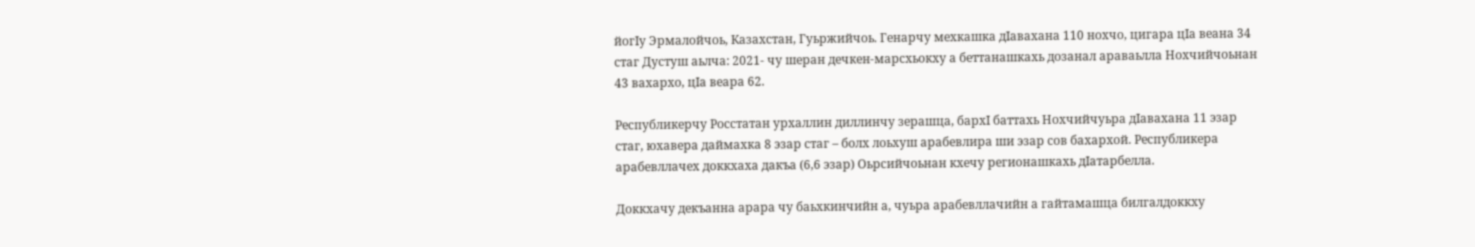йогIу Эрмалойчоь, Казахстан, Гуьржийчоь. Генарчу мехкашка дIавахана 110 нохчо, цигара цIа веана 34 стаг Дустуш аьлча: 2021- чу шеран дечкен-марсхьокху а беттанашкахь дозанал араваьлла Нохчийчоьнан 43 вахархо, цIа веара 62.

Республикерчу Росстатан урхаллин диллинчу зерашца, бархI баттахь Нохчийчуьра дIавахана 11 эзар стаг, юхавера даймахка 8 эзар стаг – болх лоьхуш арабевлира ши эзар сов бахархой. Республикера арабевллачех доккхаха дакъа (6,6 эзар) Оьрсийчоьнан кхечу регионашкахь дIатарбелла.

Доккхачу декъанна арара чу баьхкинчийн а, чуьра арабевллачийн а гайтамашца билгалдоккху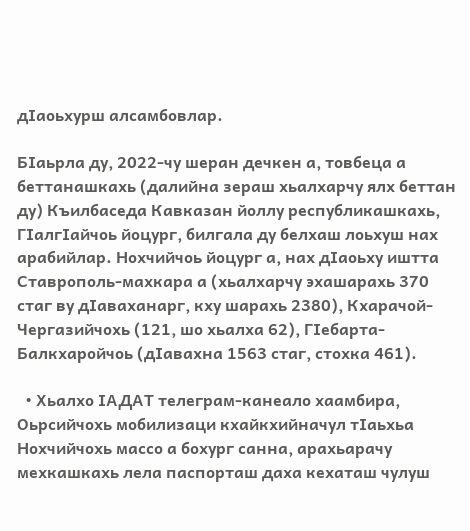дIаоьхурш алсамбовлар.

БIаьрла ду, 2022-чу шеран дечкен а, товбеца а беттанашкахь (далийна зераш хьалхарчу ялх беттан ду) Къилбаседа Кавказан йоллу республикашкахь, ГIалгIайчоь йоцург, билгала ду белхаш лоьхуш нах арабийлар. Нохчийчоь йоцург а, нах дIаоьху иштта Ставрополь-махкара а (хьалхарчу эхашарахь 370 стаг ву дIаваханарг, кху шарахь 2380), Кхарачой-Чергазийчохь (121, шо хьалха 62), ГIебарта-Балкхаройчоь (дIавахна 1563 стаг, стохка 461).

  • Хьалхо IАДАТ телеграм-канеало хаамбира, Оьрсийчохь мобилизаци кхайкхийначул тIаьхьа Нохчийчохь массо а бохург санна, арахьарачу мехкашкахь лела паспорташ даха кехаташ чулуш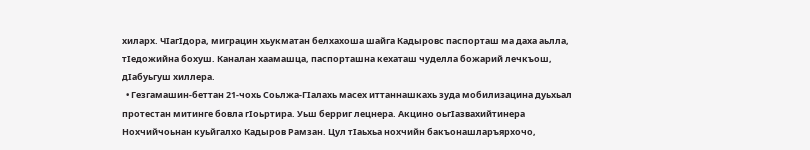хиларх. ЧIагIдора, миграцин хьукматан белхахоша шайга Кадыровс паспорташ ма даха аьлла, тIедожийна бохуш. Каналан хаамашца, паспорташна кехаташ чуделла божарий лечкъош, дIабуьгуш хиллера.
  • Гезгамашин-беттан 21-чохь Соьлжа-ГIалахь масех иттаннашкахь зуда мобилизацина дуьхьал протестан митинге бовла гIоьртира. Уьш берриг лецнера. Акцино оьгIазвахийтинера Нохчийчоьнан куьйгалхо Кадыров Рамзан. Цул тIаьхьа нохчийн бакъонашларъярхочо,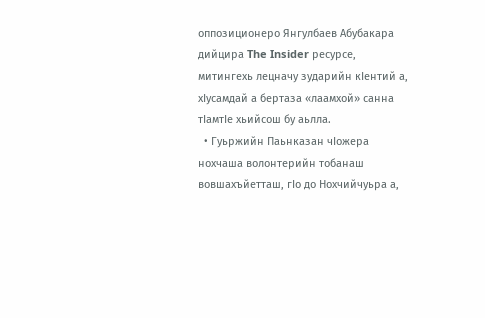оппозиционеро Янгулбаев Абубакара дийцира The Insider ресурсе, митингехь лецначу зударийн кIентий а, хIусамдай а бертаза «лаамхой» санна тIамтIе хьийсош бу аьлла.
  • Гуьржийн Паьнказан чIожера нохчаша волонтерийн тобанаш вовшахъйетташ, гIо до Нохчийчуьра а,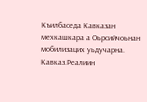Къилбаседа Кавказан мехкашкара а Оьрсийчоьнан мобилизацих уьдучарна. Кавказ.Реалиин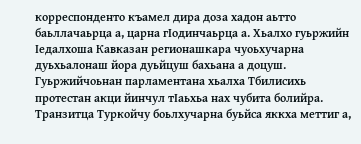корреспонденто къамел дира доза хадон аьтто баьллачаьрца а, царна гIодинчаьрца а. Хьалхо гуьржийн Iедалхоша Кавказан регионашкара чуоьхучарна дуьхьалонаш йора дуьйцуш бахьана а доцуш. Гуьржийчоьнан парламентана хьалха Тбилисихь протестан акци йинчул тIаьхьа нах чубита болийра. Транзитца Туркойчу боьлхучарна буьйса яккха меттиг а,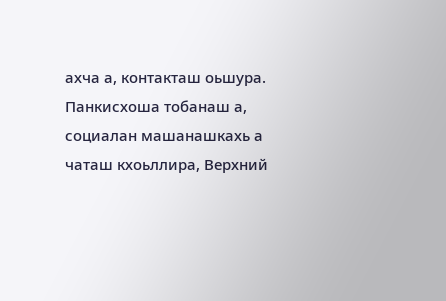ахча а, контакташ оьшура. Панкисхоша тобанаш а, социалан машанашкахь а чаташ кхоьллира, Верхний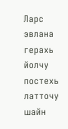Ларс эвлана герахь йолчу постехь латточу шайн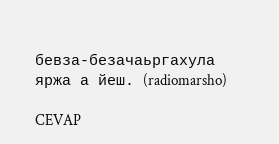бевза-безачаьргахула яржа а йеш. (radiomarsho)

CEVAP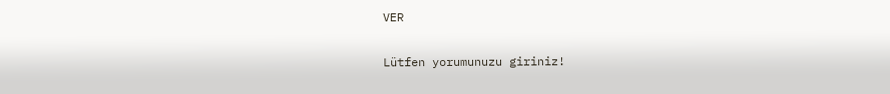VER

Lütfen yorumunuzu giriniz!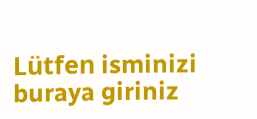Lütfen isminizi buraya giriniz